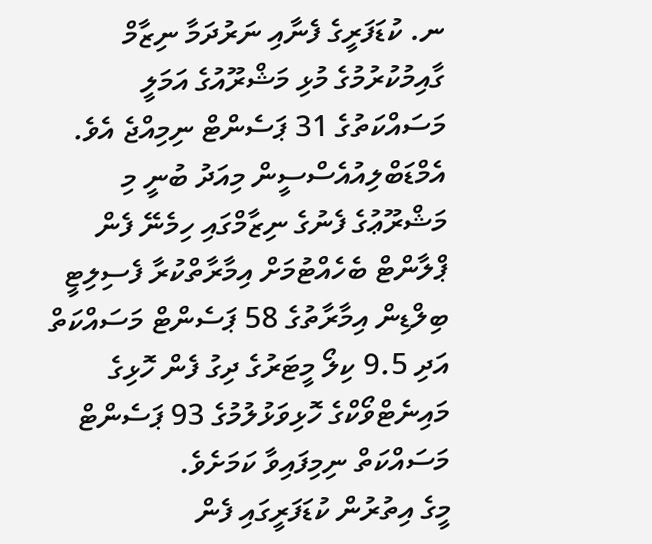ނ. ކުޑަފަރީގެ ފެނާއި ނަރުދަމާ ނިޒާމް ގާއިމުކުރުމުގެ މުޅި މަޝްރޫއުގެ އަމަލީ މަސައްކަތުގެ 31 ޕަސެންޓް ނިމިއްޖެ އެވެ.
އެމްޑަބްލިއުއެސްސީން މިއަދު ބުނީ މި މަޝްރޫޢުގެ ފެނުގެ ނިޒާމްގައި ހިމެނޭ ފެން ޕްލާންޓް ބެހެއްޓުމަށް އިމާރާތްކުރާ ފެސިލިޓީ ބިލްޑިން އިމާރާތުގެ 58 ޕަސެންޓް މަސައްކަތް އަދި 9.5 ކިލޯ މީޓަރުގެ ދިގު ފެން ހޮޅިގެ މައިނެޓްވޯކްގެ ހޮޅިވަޅުލުމުގެ 93 ޕަސެންޓް މަސައްކަތް ނިމިފައިވާ ކަމަށެވެ.
މީގެ އިތުރުން ކުޑަފަރީގައި ފެން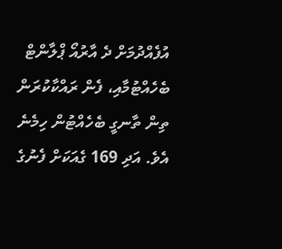އުފެއްދުމަށް ދެ އާރުއޯ ޕްލާންޓް ބެހެއްޓުމާއި، ފެން ރައްކާކުރަން ތިން ތާނގީ ބެހެއްޓުން ހިމެނެ އެވެ. އަދި 169 ގެއަކަށް ފެނުގެ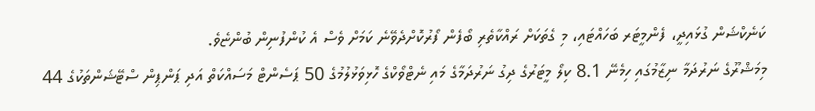ކަނެކްޝަން ގުޅައިދީ، ފެންމީޓަރ ބަހައްޓައި، މި ގެތަކަށް ރައްކާތެރި ބޯފެން ފޯރުކޮށްދެވޭނެ ކަމަށް ވެސް އެ ކުންފުނިން ބުންޏެވެ.
މިމަޝްރޫގެ ނަރުދަމާ ނިޒާމުގައި ހިމެނޭ 8.1 ކިލޯ މީޓަރުގެ ދިގު ނަރުދަމާގެ މައި ނެޓްވޯކްގެ ހޮޅިވަޅުލުމުގެ 50 ޕަސެންޓް މަސައްކަތް އަދި ޕަންޕިން ސްޓޭޝަންތަކުގެ 44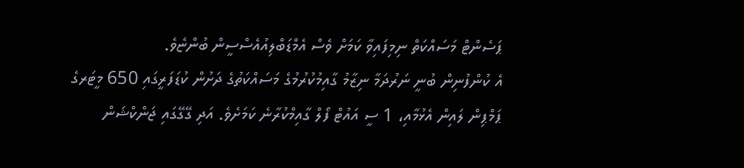ޕަސެންޓް މަސައްކަތް ނިމިފައިވާ ކަމަށް ވެސް އެމްޑަބްލިއުއެސްސީން ބުންޏެވެ.
އެ ކުންފުނިން ބުނީ ނަރުދަމާ ނިޒާމު ގާއިމުކުރުމުގެ މަސައްކަތުގެ ދަށުން ކުޑަފަރީގައި 650 މީޓަރގެ ޕަމްޕިން ލައިން އެޅުމާއި، 1 ސީ އައުޓް ފޯލް ގާއިމްކުރާނެ ކަމަށެވެ. އަދި ގޭގޭގައި ޖަންކްޝަން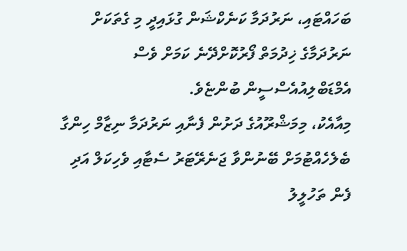ބަހައްޓައި، ނަރުދަމާ ކަނެކްޝަން ގުޅައިދީ މި ގެތަކަށް ނަރުދަމާގެ ޚިދުމަތް ފޯރުކޮށްދޭނެ ކަމަށް ވެސް އެމްޑަބްލިއުއެސްސީން ބުންޏެވެ.
މިއާއެކު، މިމަޝްރޫއުގެ ދަށުން ފެނާއި ނަރުދަމާ ނިޒާމް ހިންގާ ބެލެހެއްޓުމަށް ބޭނުންވާ ޖަނެރޭޓަރު ސެޓާއި ވެހިކަލް އަދި ފެން ތަހުލީލު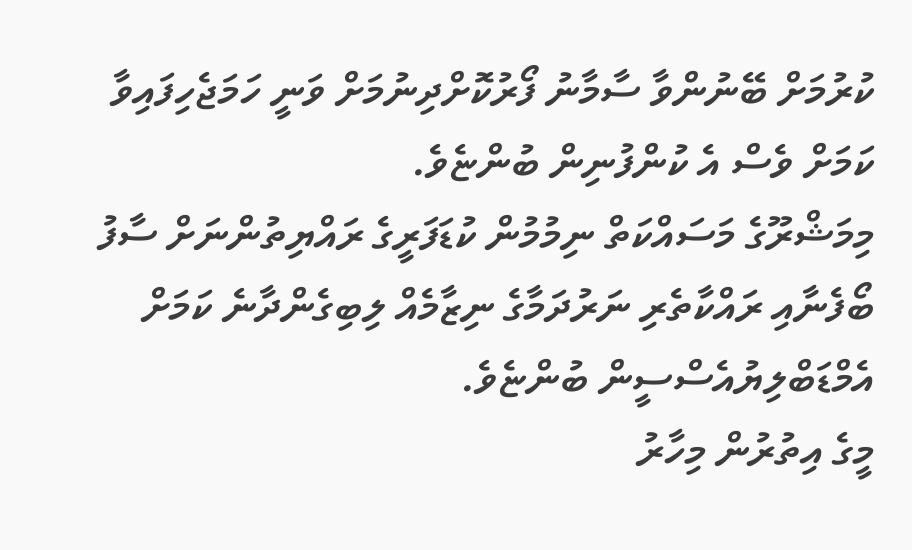ކުރުމަށް ބޭނުންވާ ސާމާނު ފޯރުކޮށްދިނުމަށް ވަނީ ހަމަޖެހިފައިވާ ކަމަށް ވެސް އެ ކުންފުނިން ބުންޏެވެ.
މިމަޝްރޫގެ މަސައްކަތް ނިމުމުން ކުޑަފަރީގެ ރައްޔިތުންނަށް ސާފު ބޯފެނާއި ރައްކާތެރި ނަރުދަމާގެ ނިޒާމެއް ލިބިގެންދާނެ ކަމަށް އެމްޑަބްލިޔުއެސްސީން ބުންޏެވެ.
މީގެ އިތުރުން މިހާރު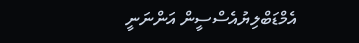އެމްޑަބްލިޔުއެސްސީން އަންނަނީ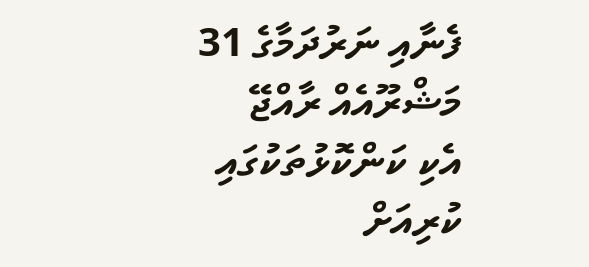ފެނާއި ނަރުދަމާގެ 31 މަޝްރޫއެއް ރާއްޖޭ އެކި ކަންކޮޅުތަކުގައި ކުރިއަށް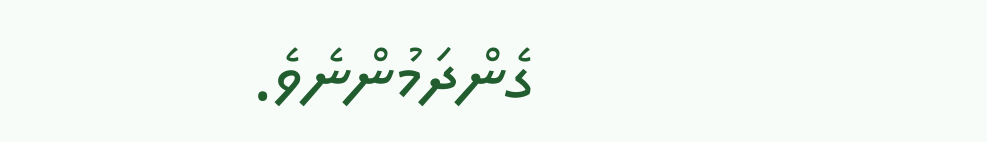ގެންދަމުންނެވެ.